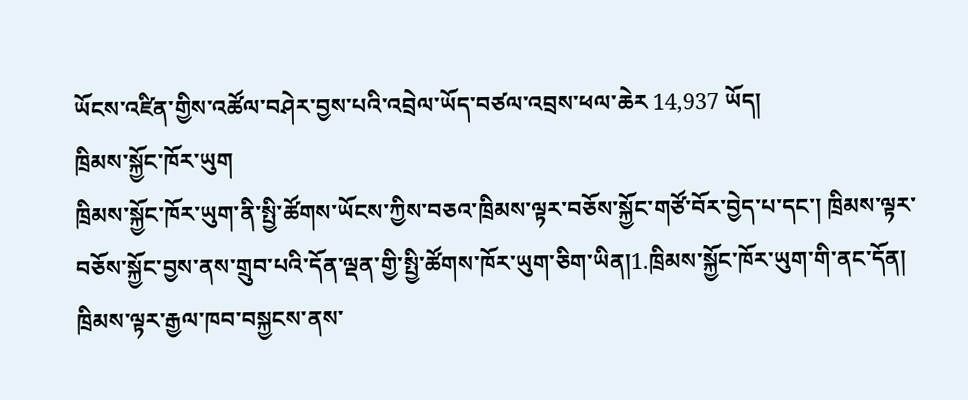ཡོངས་འཛིན་གྱིས་འཚོལ་བཤེར་བྱས་པའི་འབྲེལ་ཡོད་བཙལ་འབྲས་ཕལ་ཆེར 14,937 ཡོད།
ཁྲིམས་སྐྱོང་ཁོར་ཡུག
ཁྲིམས་སྐྱོང་ཁོར་ཡུག་ནི་སྤྱི་ཚོགས་ཡོངས་ཀྱིས་བཅའ་ཁྲིམས་ལྟར་བཅོས་སྐྱོང་གཙོ་བོར་བྱེད་པ་དང་། ཁྲིམས་ལྟར་བཅོས་སྐྱོང་བྱས་ནས་གྲུབ་པའི་དོན་ལྡན་གྱི་སྤྱི་ཚོགས་ཁོར་ཡུག་ཅིག་ཡིན།1.ཁྲིམས་སྐྱོང་ཁོར་ཡུག་གི་ནང་དོན། ཁྲིམས་ལྟར་རྒྱལ་ཁབ་བསྐྱངས་ནས་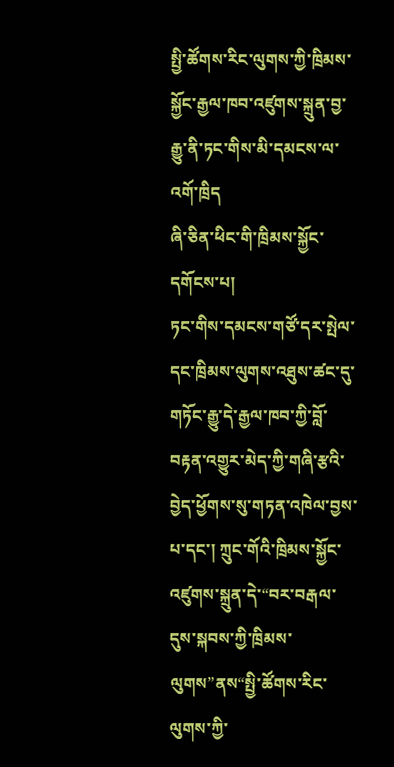སྤྱི་ཚོགས་རིང་ལུགས་ཀྱི་ཁྲིམས་སྐྱོང་རྒྱལ་ཁབ་འཛུགས་སྐྲུན་བྱ་རྒྱུ་ནི་ཏང་གིས་མི་དམངས་ལ་འགོ་ཁྲིད
ཞི་ཅིན་ཕིང་གི་ཁྲིམས་སྐྱོང་དགོངས་པ།
ཏང་གིས་དམངས་གཙོ་དར་སྤེལ་དང་ཁྲིམས་ལུགས་འཐུས་ཚང་དུ་གཏོང་རྒྱུ་དེ་རྒྱལ་ཁབ་ཀྱི་བློ་བརྟན་འགྱུར་མེད་ཀྱི་གཞི་རྩའི་བྱེད་ཕྱོགས་སུ་གཏན་འཁེལ་བྱས་པ་དང་། ཀྲུང་གོའི་ཁྲིམས་སྐྱོང་འཛུགས་སྐྲུན་དེ་“བར་བརྒལ་དུས་སྐབས་ཀྱི་ཁྲིམས་ལུགས”ནས“སྤྱི་ཚོགས་རིང་ལུགས་ཀྱི་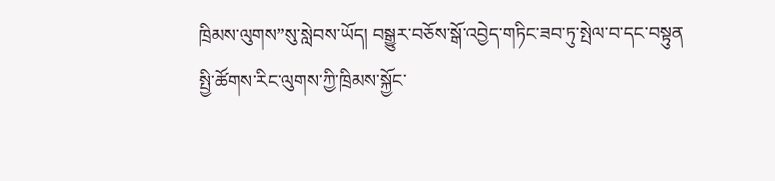ཁྲིམས་ལུགས”སུ་སླེབས་ཡོད། བསྒྱུར་བཅོས་སྒོ་འབྱེད་གཏིང་ཟབ་ཏུ་སྤེལ་བ་དང་བསྟུན
སྤྱི་ཚོགས་རིང་ལུགས་ཀྱི་ཁྲིམས་སྐྱོང་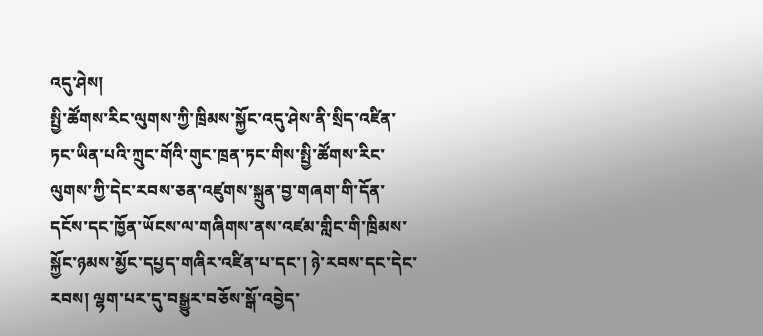འདུ་ཤེས།
སྤྱི་ཚོགས་རིང་ལུགས་ཀྱི་ཁྲིམས་སྐྱོང་འདུ་ཤེས་ནི་སྲིད་འཛིན་ཏང་ཡིན་པའི་ཀྲུང་གོའི་གུང་ཁྲན་ཏང་གིས་སྤྱི་ཚོགས་རིང་ལུགས་ཀྱི་དེང་རབས་ཅན་འཛུགས་སྐྲུན་བྱ་གཞག་གི་དོན་དངོས་དང་ཁྱོན་ཡོངས་ལ་གཞིགས་ནས་འཛམ་གླིང་གི་ཁྲིམས་སྐྱོང་ཉམས་མྱོང་དཔྱད་གཞིར་འཛིན་པ་དང་། ཉེ་རབས་དང་དེང་རབས། ལྷག་པར་དུ་བསྒྱུར་བཅོས་སྒོ་འབྱེད་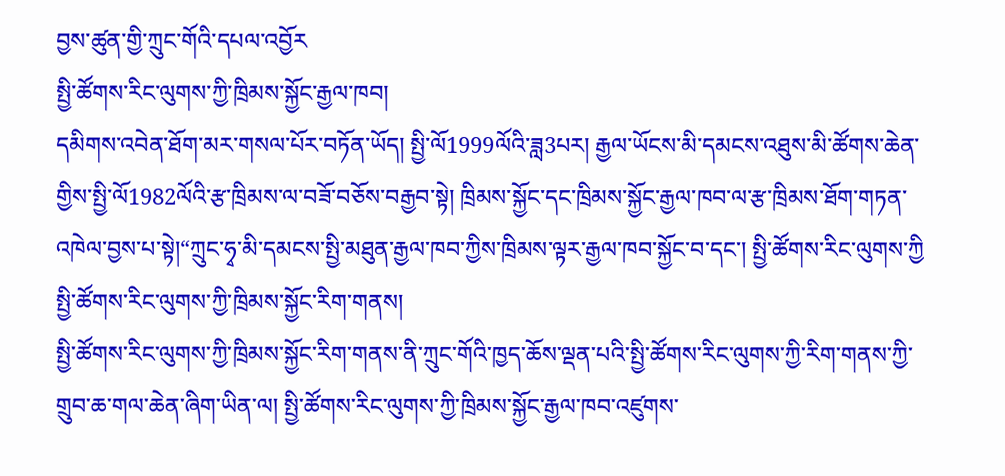བྱས་ཚུན་གྱི་ཀྲུང་གོའི་དཔལ་འབྱོར
སྤྱི་ཚོགས་རིང་ལུགས་ཀྱི་ཁྲིམས་སྐྱོང་རྒྱལ་ཁབ།
དམིགས་འབེན་ཐོག་མར་གསལ་པོར་བཏོན་ཡོད། སྤྱི་ལོ1999ལོའི་ཟླ3པར། རྒྱལ་ཡོངས་མི་དམངས་འཐུས་མི་ཚོགས་ཆེན་གྱིས་སྤྱི་ལོ1982ལོའི་རྩ་ཁྲིམས་ལ་བཟོ་བཅོས་བརྒྱབ་སྟེ། ཁྲིམས་སྐྱོང་དང་ཁྲིམས་སྐྱོང་རྒྱལ་ཁབ་ལ་རྩ་ཁྲིམས་ཐོག་གཏན་འཁེལ་བྱས་པ་སྟེ།“ཀྲུང་ཧྭ་མི་དམངས་སྤྱི་མཐུན་རྒྱལ་ཁབ་ཀྱིས་ཁྲིམས་ལྟར་རྒྱལ་ཁབ་སྐྱོང་བ་དང་། སྤྱི་ཚོགས་རིང་ལུགས་ཀྱི
སྤྱི་ཚོགས་རིང་ལུགས་ཀྱི་ཁྲིམས་སྐྱོང་རིག་གནས།
སྤྱི་ཚོགས་རིང་ལུགས་ཀྱི་ཁྲིམས་སྐྱོང་རིག་གནས་ནི་ཀྲུང་གོའི་ཁྱད་ཆོས་ལྡན་པའི་སྤྱི་ཚོགས་རིང་ལུགས་ཀྱི་རིག་གནས་ཀྱི་གྲུབ་ཆ་གལ་ཆེན་ཞིག་ཡིན་ལ། སྤྱི་ཚོགས་རིང་ལུགས་ཀྱི་ཁྲིམས་སྐྱོང་རྒྱལ་ཁབ་འཛུགས་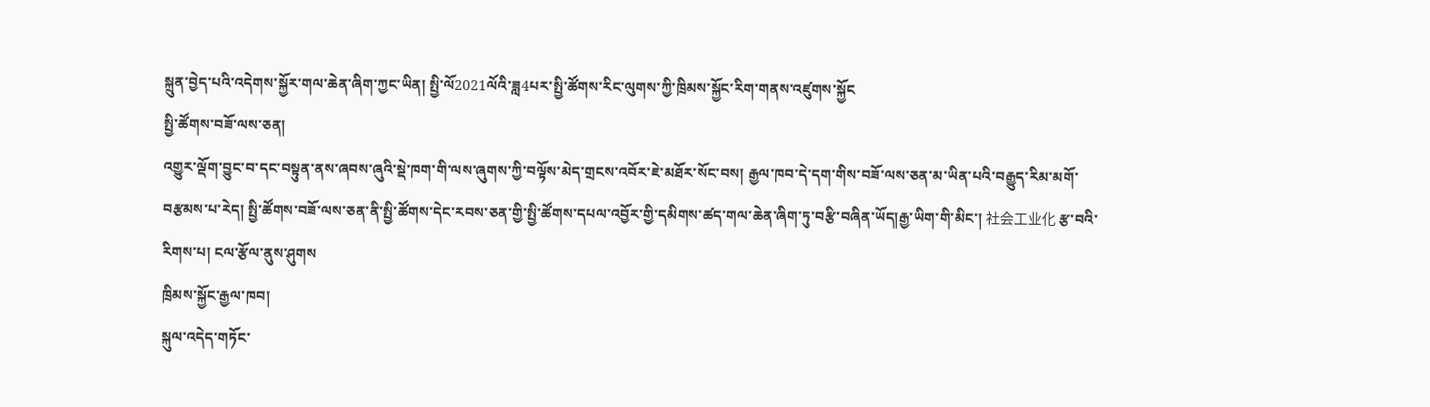སྐྲུན་བྱེད་པའི་འདེགས་སྐྱོར་གལ་ཆེན་ཞིག་ཀྱང་ཡིན། སྤྱི་ལོ2021ལོའི་ཟླ4པར་སྤྱི་ཚོགས་རིང་ལུགས་ཀྱི་ཁྲིམས་སྐྱོང་རིག་གནས་འཛུགས་སྐྱོང
སྤྱི་ཚོགས་བཟོ་ལས་ཅན།
འགྱུར་ལྡོག་བྱུང་བ་དང་བསྟུན་ནས་ཞབས་ཞུའི་སྡེ་ཁག་གི་ལས་ཞུགས་ཀྱི་བལྟོས་མེད་གྲངས་འབོར་ཇེ་མཐོར་སོང་བས། རྒྱལ་ཁབ་དེ་དག་གིས་བཟོ་ལས་ཅན་མ་ཡིན་པའི་བརྒྱུད་རིམ་མགོ་བརྩམས་པ་རེད། སྤྱི་ཚོགས་བཟོ་ལས་ཅན་ནི་སྤྱི་ཚོགས་དེང་རབས་ཅན་གྱི་སྤྱི་ཚོགས་དཔལ་འབྱོར་གྱི་དམིགས་ཚད་གལ་ཆེན་ཞིག་ཏུ་བརྩི་བཞིན་ཡོད།རྒྱ་ཡིག་གི་མིང་། 社会工业化 རྩ་བའི་རིགས་པ། ངལ་རྩོལ་ནུས་ཤུགས
ཁྲིམས་སྐྱོང་རྒྱལ་ཁབ།
སྐུལ་འདེད་གཏོང་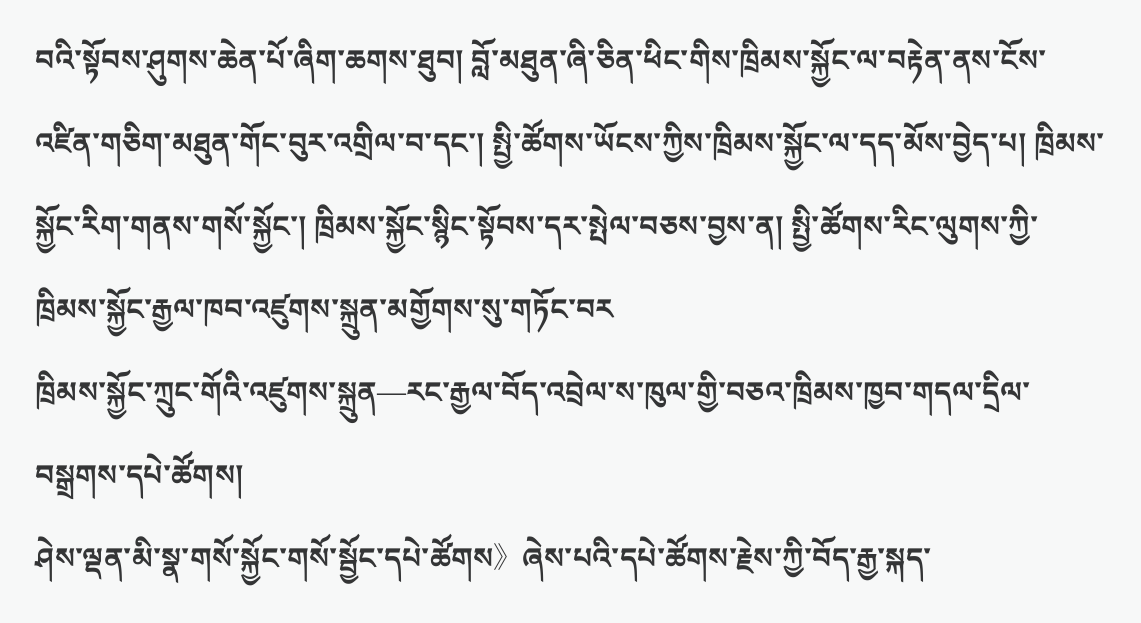བའི་སྟོབས་ཤུགས་ཆེན་པོ་ཞིག་ཆགས་ཐུབ། བློ་མཐུན་ཞི་ཅིན་ཕིང་གིས་ཁྲིམས་སྐྱོང་ལ་བརྟེན་ནས་ངོས་འཛིན་གཅིག་མཐུན་གོང་བུར་འགྲིལ་བ་དང་། སྤྱི་ཚོགས་ཡོངས་ཀྱིས་ཁྲིམས་སྐྱོང་ལ་དད་མོས་བྱེད་པ། ཁྲིམས་སྐྱོང་རིག་གནས་གསོ་སྐྱོང་། ཁྲིམས་སྐྱོང་སྙིང་སྟོབས་དར་སྤེལ་བཅས་བྱས་ན། སྤྱི་ཚོགས་རིང་ལུགས་ཀྱི་ཁྲིམས་སྐྱོང་རྒྱལ་ཁབ་འཛུགས་སྐྲུན་མགྱོགས་སུ་གཏོང་བར
ཁྲིམས་སྐྱོང་ཀྲུང་གོའི་འཛུགས་སྐྲུན—རང་རྒྱལ་བོད་འབྲེལ་ས་ཁུལ་གྱི་བཅའ་ཁྲིམས་ཁྱབ་གདལ་དྲིལ་བསྒྲགས་དཔེ་ཚོགས།
ཤེས་ལྡན་མི་སྣ་གསོ་སྐྱོང་གསོ་སྦྱོང་དཔེ་ཚོགས》ཞེས་པའི་དཔེ་ཚོགས་རྗེས་ཀྱི་བོད་རྒྱ་སྐད་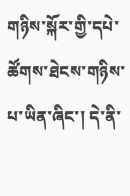གཉིས་སྐོར་གྱི་དཔེ་ཚོགས་ཐེངས་གཉིས་པ་ཡིན་ཞིང་། དེ་ནི་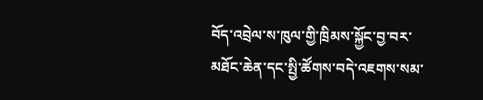བོད་འབྲེལ་ས་ཁུལ་གྱི་ཁྲིམས་སྐྱོང་བྱ་བར་མཐོང་ཆེན་དང་སྤྱི་ཚོགས་བདེ་འཇགས་སམ་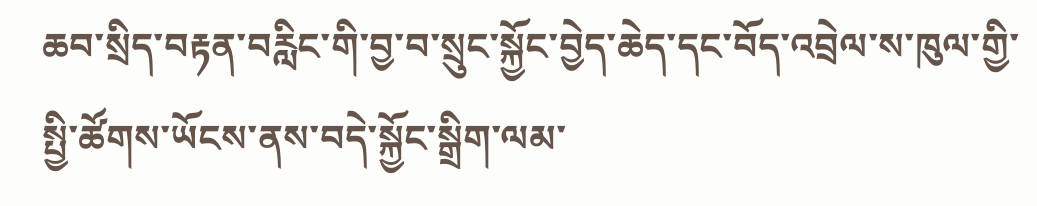ཆབ་སྲིད་བརྟན་བརླིང་གི་བྱ་བ་སྲུང་སྐྱོང་བྱེད་ཆེད་དང་བོད་འབྲེལ་ས་ཁུལ་གྱི་སྤྱི་ཚོགས་ཡོངས་ནས་བདེ་སྐྱོང་སྒྲིག་ལམ་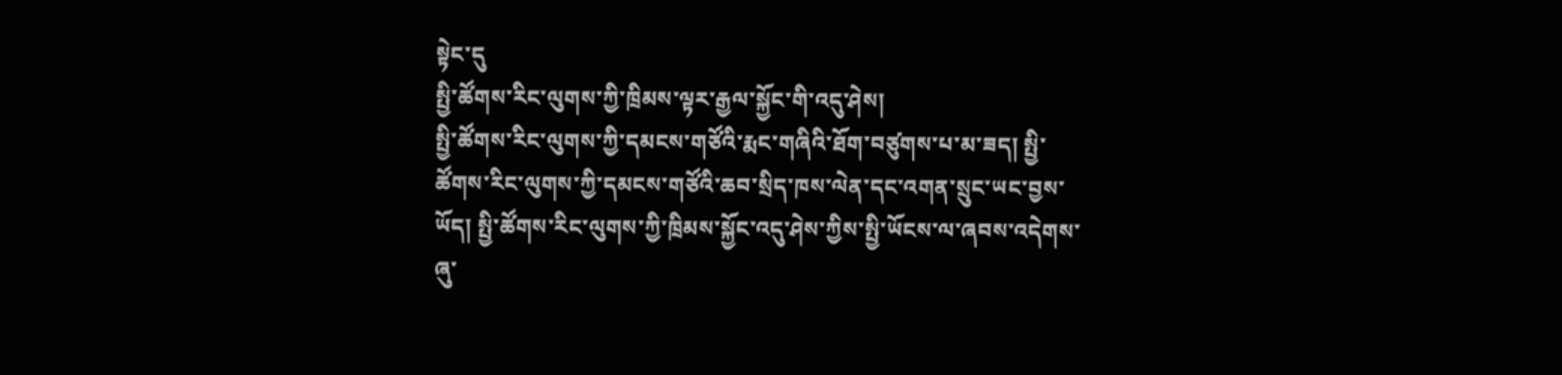སྟེང་དུ
སྤྱི་ཚོགས་རིང་ལུགས་ཀྱི་ཁྲིམས་ལྟར་རྒྱལ་སྐྱོང་གི་འདུ་ཤེས།
སྤྱི་ཚོགས་རིང་ལུགས་ཀྱི་དམངས་གཙོའི་རྨང་གཞིའི་ཐོག་བཙུགས་པ་མ་ཟད། སྤྱི་ཚོགས་རིང་ལུགས་ཀྱི་དམངས་གཙོའི་ཆབ་སྲིད་ཁས་ལེན་དང་འགན་སྲུང་ཡང་བྱས་ཡོད། སྤྱི་ཚོགས་རིང་ལུགས་ཀྱི་ཁྲིམས་སྐྱོང་འདུ་ཤེས་ཀྱིས་སྤྱི་ཡོངས་ལ་ཞབས་འདེགས་ཞུ་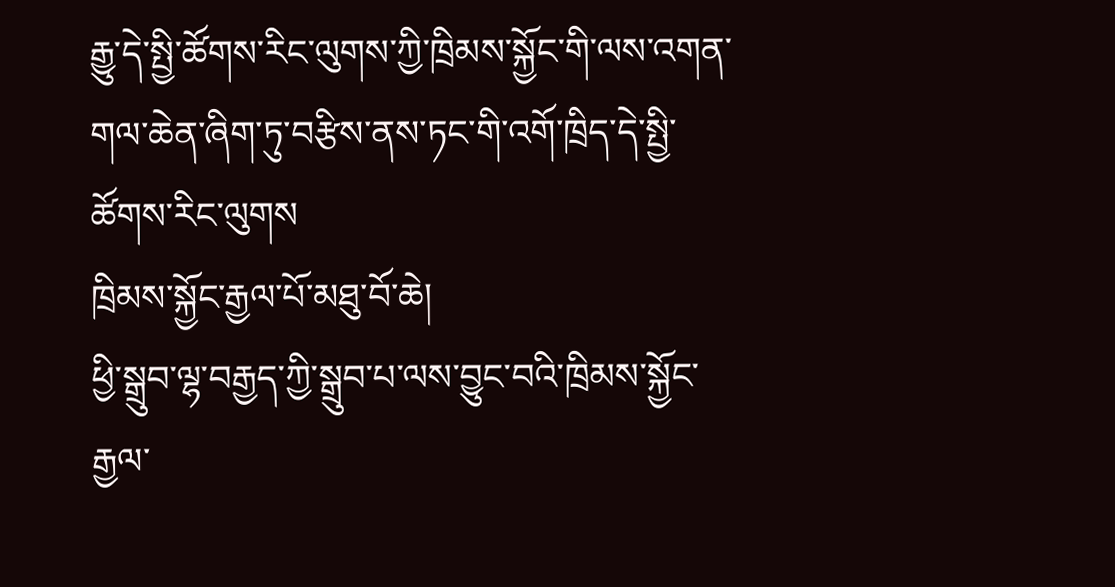རྒྱུ་དེ་སྤྱི་ཚོགས་རིང་ལུགས་ཀྱི་ཁྲིམས་སྐྱོང་གི་ལས་འགན་གལ་ཆེན་ཞིག་ཏུ་བརྩིས་ནས་ཏང་གི་འགོ་ཁྲིད་དེ་སྤྱི་ཚོགས་རིང་ལུགས
ཁྲིམས་སྐྱོང་རྒྱལ་པོ་མཐུ་བོ་ཆེ།
ཕྱི་སྒྲུབ་ལྷ་བརྒྱད་ཀྱི་སྒྲུབ་པ་ལས་བྱུང་བའི་ཁྲིམས་སྐྱོང་རྒྱལ་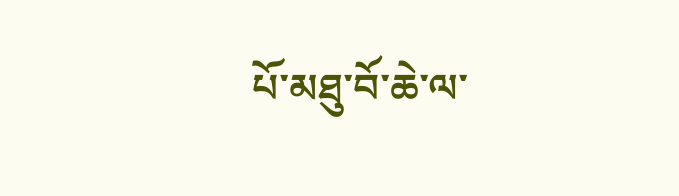པོ་མཐུ་བོ་ཆེ་ལ་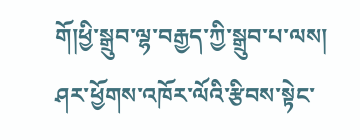གོ།ཕྱི་སྒྲུབ་ལྷ་བརྒྱད་ཀྱི་སྒྲུབ་པ་ལས། ཤར་ཕྱོགས་འཁོར་ལོའི་རྩིབས་སྟེང་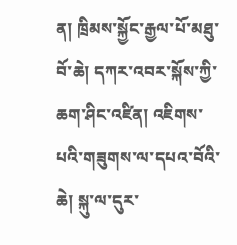ན། ཁྲིམས་སྐྱོང་རྒྱལ་པོ་མཐུ་བོ་ཆེ། དཀར་འབར་སྐོས་ཀྱི་ཆག་ཤིང་འཛིན། འཇིགས་པའི་གཟུགས་ལ་དཔའ་བོའི་ཆེ། སྐུ་ལ་དུར་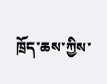ཁྲོད་ཆས་ཀྱིས་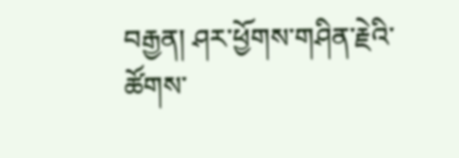བརྒྱན། ཤར་ཕྱོགས་གཤིན་རྗེའི་ཚོགས་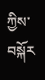ཀྱིས་བསྐོར